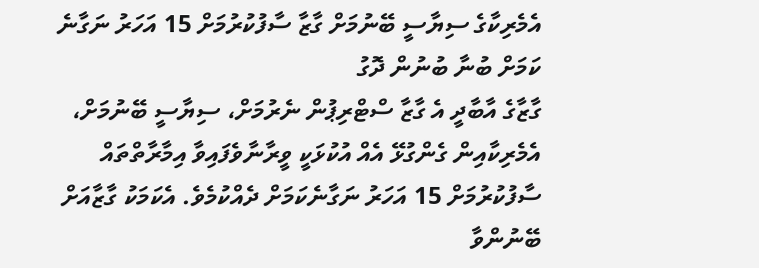އެމެރިކާގެ ސިޔާސީ ބޭނުމަށް ގާޒާ ސާފުކުރުމަށް 15 އަހަރު ނަގާނެ ކަމަށް ބުނާ ބުނުން ދޮގު
ގާޒާގެ އާބާދީ އެ ގާޒާ ސްޓްރިޕުން ނެރުމަށް، ސިޔާސީ ބޭނުމަށް، އެމެރިކާއިން ގެންގުޅޭ އެއް އުކުޅަކީ ވީރާނާވެފައިވާ އިމާރާތްތައް ސާފުކުރުމަށް 15 އަހަރު ނަގާނެކަމަށް ދެއްކުމެވެ. އެކަމަކު ގާޒާއަށް ބޭނުންވާ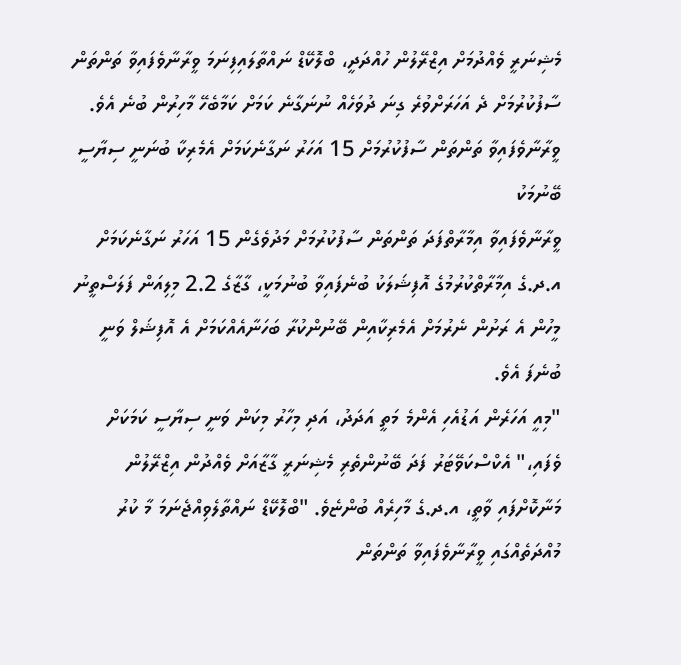މެޝިނަރީ ވެއްދުމަށް އިޒްރޭލުން ހުއްދަދީ، ބްލޮކޭޑް ނައްތާލައިފިނަމަ ވީރާނާވެފައިވާ ތަންތަން ސާފުކުރުމަށް ދެ އަހަރަށްވުރެ ގިނަ ދުވަހެއް ނުނަގާނެ ކަމަށް ކަމާބެހޭ މާހިރުން ބުނެ އެވެ.
ވީރާނާވެފައިވާ ތަންތަން ސާފުކުރުމަށް 15 އަހަރު ނަގާނެކަމަށް އެމެރިކާ ބުނަނީ ސިޔާސީ ބޭނުމަކު
ވީރާނާވެފައިވާ އިމާރާތްފަދަ ތަންތަން ސާފުކުރުމަށް މަދުވެގެން 15 އަހަރު ނަގާނެކަމަށް އ.ދ.ގެ އިމާރާތްކުރުމުގެ އޮފިޝަލަކު ބުނެފައިވާ ބުނުމަކީ، ގާޒާގެ 2.2 މިލިއަން ފަލަސްތީނު މީހުން އެ ރަށުން ނެރުމަށް އެމެރިކާއިން ބޭނުންކުރާ ބަހަނާއެއްކަމަށް އެ އޮފިޝަލް ވަނީ ބުނެފަ އެވެ.
"މިއީ އަހަރެން އަޑުއެހި އެންމެ މަތީ އަދަދު، އަދި މިހާރު މިކަން ވަނީ ސިޔާސީ ކަމަކަށް ވެފައި،" އެކްސްކަވޭޓަރު ފަދަ ބޭނުންތެރި މެޝިނަރީ ގާޒާއަށް ވެއްދުން އިޒްރޭލުން މަނާކޮށްފައި ވާތީ، އ.ދ.ގެ މާހިރެއް ބުންޏެވެ. "ބްލޮކޭޑް ނައްތާލެވިއްޖެނަމަ މާ ކުރު މުއްދަތެއްގައި ވީރާނާވެފައިވާ ތަންތަން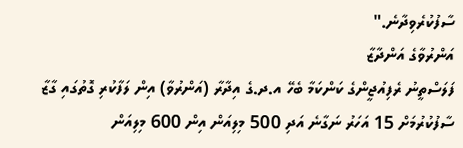ސާފުކުރެވިދާނެ."
އަންރުވާގެ އަންދާޒާ
ފަލަސްތީނު ރެފިއުޖީންގެ ކަންކަމާ ބެހޭ އ.ދ.ގެ އިދާރާ (އަންރުވާ) އިން ލަފާކުރި ގޮތުގައި ގާޒާ ސާފުކުރުމަށް 15 އަހަރު ނަގާނެ އަދި 500 މިލިއަން އިން 600 މިލިއަން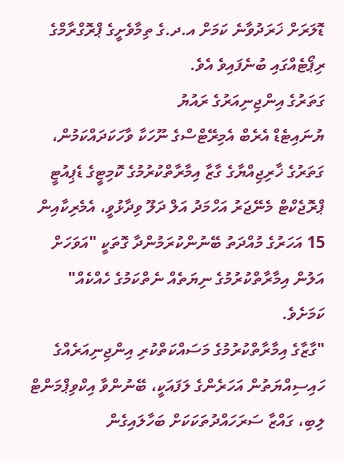ޑޮލަރަށް ޚަރަދުވާނެ ކަމަށް އ.ދ.ގެ ތިމާވެށީގެ ޕްރޮގްރާމްގެ ރިޕޯޓެއްގައި ބުނެފައިވެ އެވެ.
ގަތަރުގެ އިންޖިނިއަރުގެ ރައުޔު
ޔުނައިޓެޑް އެރެބް އެމިރޭޓްސްގެ ނޫހަކާ ވާހަކަދައްކަމުން، ގަތަރުގެ ޚާރިޖިއްޔާގެ ގާޒާ އިމާރާތްކުރުމުގެ ކޮމިޓީގެ ޑެޕިއުޓީ ޕްރޮޖެކްޓް މެނޭޖަރު އަހްމަދު އަލް ދަލޫ ވިދާޅުވީ، އެމެރިކާއިން 15 އަހަރުގެ މުއްދަތު ބޭނުންކުރަމުންދާ ގޮތަކީ "އަވަހަށް އަލުން އިމާރާތްކުރުމުގެ ނިޔަތެއް ނެތްކަމުގެ ހެއްކެއް" ކަމަށެވެ.
"ގާޒާގެ އިމާރާތްކުރުމުގެ މަސައްކަތްކުރި އިންޖިނިއަރެއްގެ ހައިސިއްޔަތުން އަހަރެންގެ ލަފައަކީ، ބޭނުންވާ އިކްވިޕްމަންޓް ލިބި، ގައްޒާ ސަރަހައްދުތަކަކަށް ބަހާލައިގެން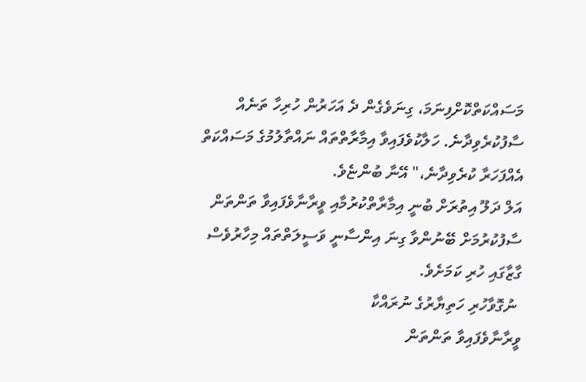މަސައްކަތްކޮށްފިނަމަ، ގިނަވެގެން ދެ އަހަރުން ހުރިހާ ތަނެއް ސާފުކުރެވިދާނެ. ހަލާކުވެފައިވާ އިމާރާތްތައް ނައްތާލުމުގެ މަސައްކަތް އެއްފަހަރާ ކުރެވިދާނެ،" އޭނާ ބުންޏެވެ.
އަލް ދަލޫ އިތުރަށް ބުނީ އިމާރާތްކުރުމާއި ވީރާނާވެފައިވާ ތަންތަން ސާފުކުރުމަށް ބޭނުންވާ ގިނަ އިންސާނީ ވަސީލަތްތައް މިހާރުވެސް ގާޒާގައި ހުރި ކަމަށެވެ.
 ނުގޮވާހުރި ހަތިޔާރުގެ ނުރައްކާ
ވީރާނާވެފައިވާ ތަންތަން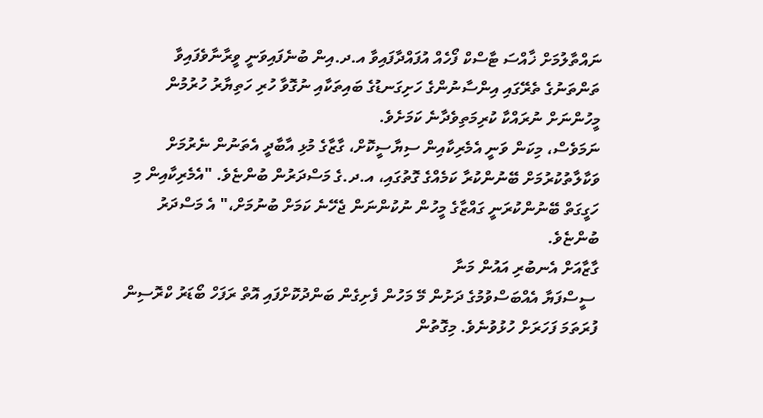ނައްތާލުމަށް ޚާއްސަ ޓާސްކް ފޯހެއް އުފައްދާފައިވާ އ.ދ.އިން ބުނެފައިވަނީ ވީރާނާވެފައިވާ ތަންތަނުގެ ތެރޭގައި އިންސާނުންގެ ހަށިގަނޑުގެ ބައިތަކާއި ނުގޮވާ ހުރި ހަތިޔާރު ހުރުމުން މީހުންނަށް ނުރައްކާ ކުރިމަތިވެދާނެ ކަމަށެވެ.
ނަމަވެސް، މިކަން ވަނީ އެމެރިކާއިން ސިޔާސީކޮށް، ގާޒާގެ މުޅި އާބާދީ އެތަނުން ނެރުމަށް ވަކާލާތުކުރުމަށް ބޭނުންކުރާ ކަމެއްގެ ގޮތުގައި، އ.ދ.ގެ މަސްދަރުން ބުންޏެވެ. "އެމެރިކާއިން މި ހަގީގަތް ބޭނުންކުރަނީ ގައްޒާގެ މީހުން ނުކުންނަން ޖެހޭނެ ކަމަށް ބުނުމަށް،" އެ މަސްދަރު ބުންޏެވެ.
ގާޒާއަށް އެނބުރި އައުން މަނާ
 ސީސްފަޔާ އެއްބަސްވުމުގެ ދަށުން މޭ މަހުން ފެށިގެން ބަންދުކޮށްފައި އޮތް ރަފަހް ބޯޑަރު ކްރޮސިން ފުރަތަމަ ފަހަރަށް ހުޅުވުނެވެ. މިގޮތުން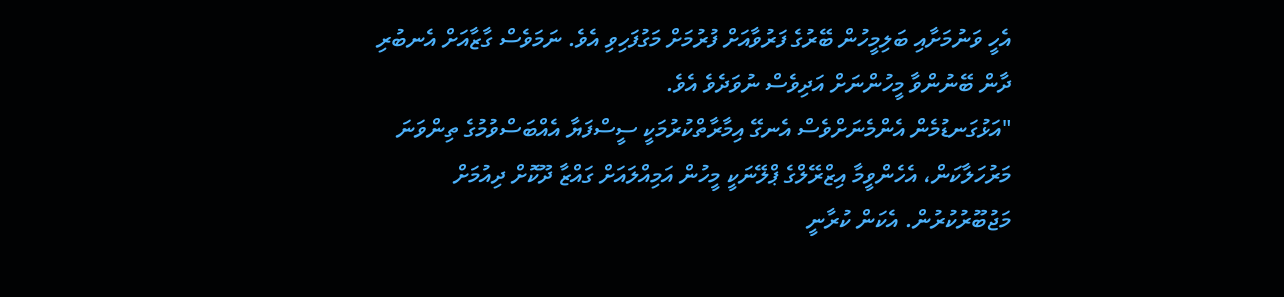އެހީ ވަނުމަށާއި ބަލިމީހުން ބޭރުގެ ފަރުވާއަށް ފުރުމަށް މަގުފަހިވި އެވެ. ނަމަވެސް ގާޒާއަށް އެނބުރި ދާން ބޭނުންވާ މީހުންނަށް އަދިވެސް ނުވަދެވެ އެވެ.
"އަޅުގަނޑުމެން އެންމެނަށްވެސް އެނގޭ އިމާރާތްކުރުމަކީ ސީސްފަޔާ އެއްބަސްވުމުގެ ތިންވަނަ މަރުހަލާކަން، އެހެންވީމާ އިޒްރޭލްގެ ޕްލޭނަކީ މީހުން އަމިއްލައަށް ގައްޒާ ދޫކޮށް ދިއުމަށް މަޖުބޫރުކުރުން. އެކަން ކުރާނީ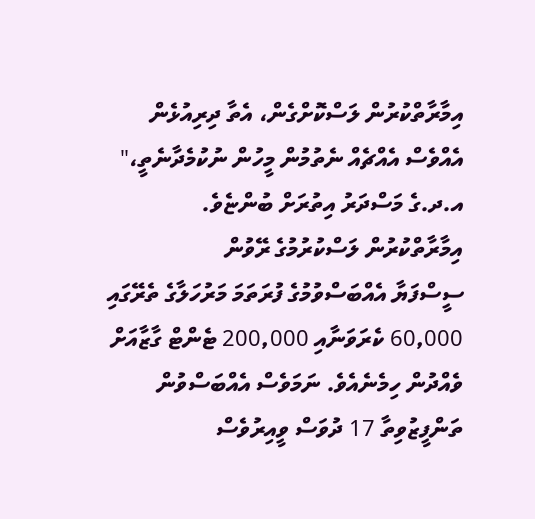އިމާރާތްކުރުން ލަސްކޮށްގެން، އެތާ ދިރިއުޅެން އެއްވެސް އެއްޗެއް ނެތުމުން މީހުން ނުކުމެދާނެތީ،" އ.ދ.ގެ މަސްދަރު އިތުރަށް ބުންޏެވެ.
އިމާރާތްކުރުން ލަސްކުރުމުގެ ރޭވުން
ސީސްފަޔާ އެއްބަސްވުމުގެ ފުރަތަމަ މަރުހަލާގެ ތެރޭގައި 60,000 ކެރަވަނާއި 200,000 ޓެންޓް ގާޒާއަށް ވެއްދުން ހިމެނެއެވެ. ނަމަވެސް އެއްބަސްވުން ތަންފީޒުވިތާ 17 ދުވަސް ވީއިރުވެސް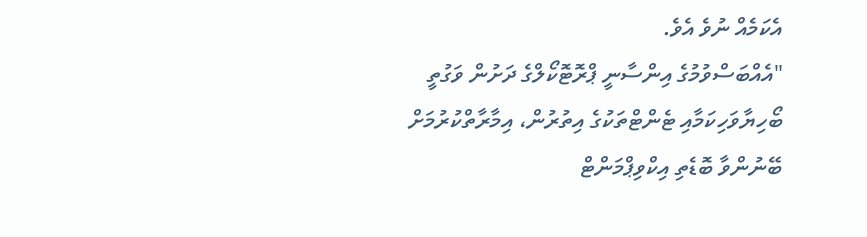އެކަމެއް ނުވެ އެވެ.
"އެއްބަސްވުމުގެ އިންސާނީ ޕްރޮޓޮކޯލްގެ ދަށުން ވަގުތީ ބޯހިޔާވަހިކަމާއި ޓެންޓްތަކުގެ އިތުރުން، އިމާރާތްކުރުމަށް ބޭނުންވާ ބޮޑެތި އިކްވިޕްމަންޓް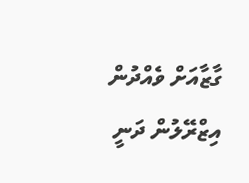ގާޒާއަށް ވެއްދުން އިޒްރޭލުން ދަނީ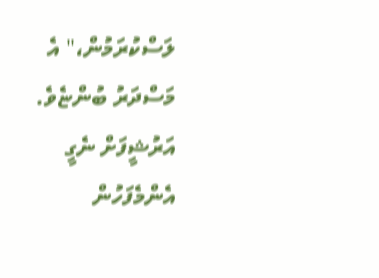ލަސްކުރަމުން،" އެ މަސްދަރު ބުންޏެވެ.
އަރުޝީފަށް ނެގީ
އެންމެފަހުން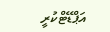އަޕްޑޭޓްކުރީ